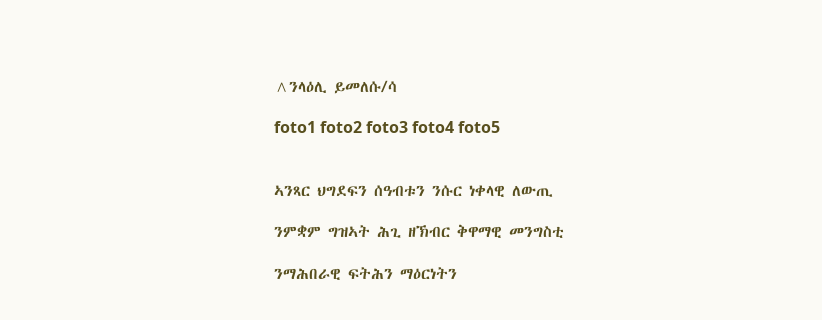^ንላዕሊ ይመለሱ/ሳ

foto1 foto2 foto3 foto4 foto5


ኣንጻር ህግደፍን ሰዓብቱን ንሱር ነቀላዊ ለውጢ

ንምቋም ግዝኣት ሕጊ ዘኽብር ቅዋማዊ መንግስቲ

ንማሕበራዊ ፍትሕን ማዕርነትን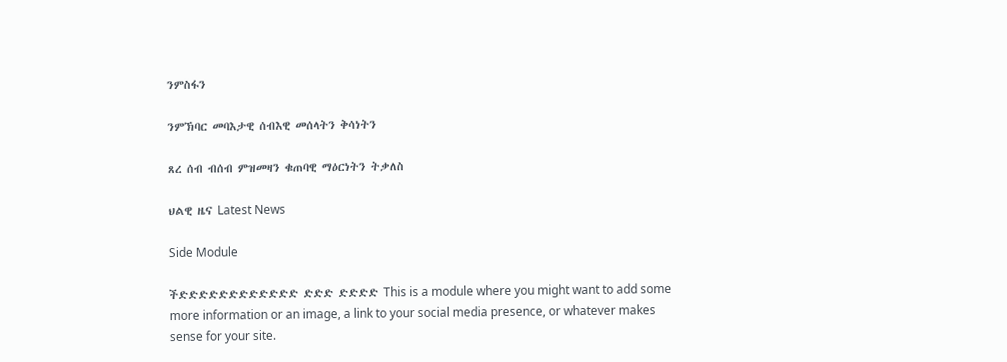ንምስፋን

ንምኽባር መባእታዊ ሰብእዊ መሰላትን ቅሳነትን

ጸረ ሰብ ብሰብ ምዝመዛን ቁጠባዊ ማዕርነትን ትቃለስ

ህልዊ ዜና Latest News

Side Module

ችድድድድድድድድድድድድ ድድድ ድድድድ This is a module where you might want to add some more information or an image, a link to your social media presence, or whatever makes sense for your site.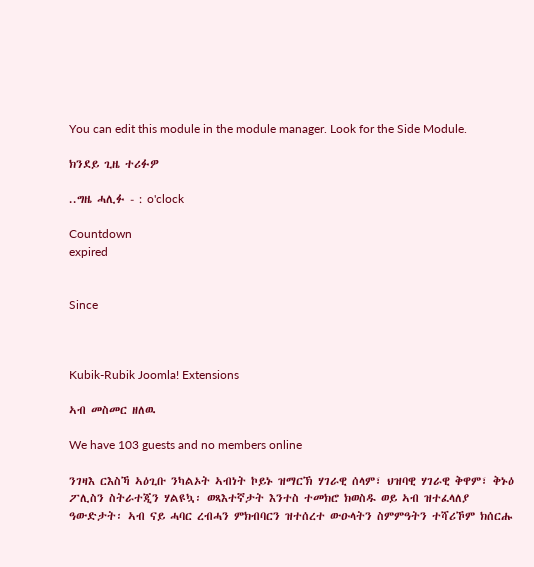You can edit this module in the module manager. Look for the Side Module.

ክንደይ ጊዜ ተሪፉዎ

..ግዜ ሓሊፉ - : o'clock

Countdown
expired


Since



Kubik-Rubik Joomla! Extensions

ኣብ መስመር ዘለዉ

We have 103 guests and no members online

ንገዛእ ርእስኻ ኣዕጊቡ ንካልኦት ኣብነት ኮይኑ ዝማርኽ ሃገራዊ ሰላም፣ ህዝባዊ ሃገራዊ ቅዋም፣ ቅኑዕ ፖሊስን ስትራተጂን ሃልዩኳ፡ ወጻእተኛታት እንተስ ተመክሮ ክወስዱ ወይ ኣብ ዝተፈላለያ ዓውድታት፡ ኣብ ናይ ሓባር ረብሓን ምክብባርን ዝተሰረተ ውዑላትን ስምምዓትን ተሻሪኾም ክሰርሑ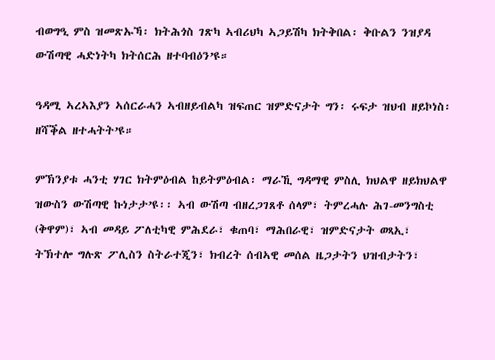ብወግዒ ምስ ዝመጽኡኻ፡ ክትሕጎስ ገጽካ ኣብሪህካ ኣጋይሽካ ክትቅበል፡ ቅቡልን ንዝያዳ ውሽጣዊ ሓድነትካ ክትሰርሕ ዘተባብዕን’ዩ።

ዓዳሚ ኣረኣእያን ኣሰርራሓን ኣብዘይብልካ ዝፍጠር ዝምድናታት ግን፡ ሩፍታ ዝህብ ዘይኮነስ፡ ዘሻቕል ዘተሓትት’ዩ።

ምኽንያቱ ሓንቲ ሃገር ክትምዕብል ከይትምዕብል፡ ማራኺ ግዳማዊ ምስሊ ክህልዋ ዘይክህልዋ ዝውስን ውሽጣዊ ኩነታታ’ዩ፡፡ ኣብ ውሽጣ ብዘረጋገጸቶ ሰላም፣ ትምረሓሉ ሕገ-መንግስቲ (ቅዋም)፣ ኣብ መዳይ ፖለቲካዊ ምሕደራ፣ ቁጠባ፣ ማሕበራዊ፣ ዝምድናታት ወጻኢ፣ ትኽተሎ ግሉጽ ፖሊስን ስትራተጂን፣ ክብረት ሰብኣዊ መሰል ዜጋታትን ህዝብታትን፣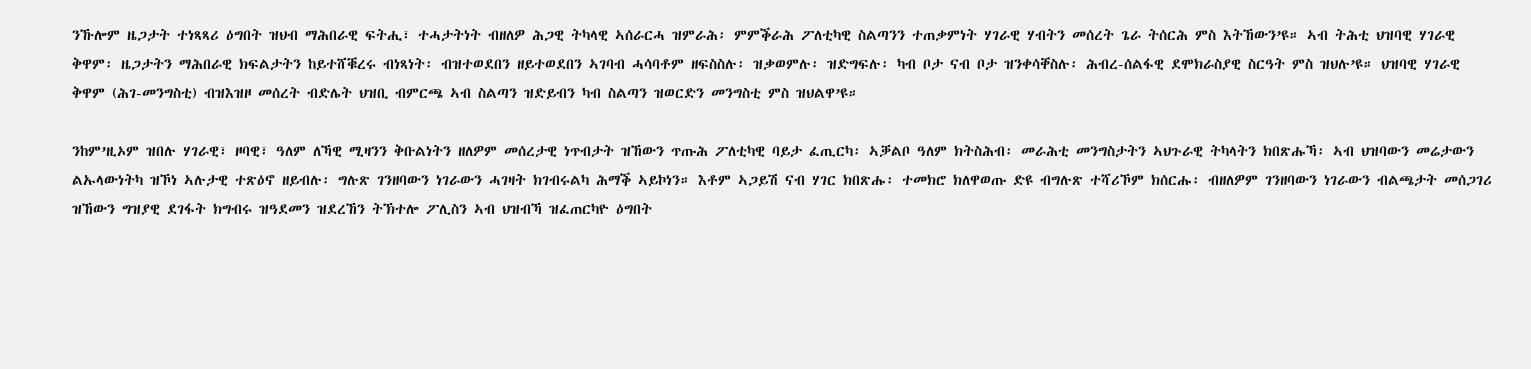ንኹሎም ዜጋታት ተነጻጻሪ ዕግበት ዝህብ ማሕበራዊ ፍትሒ፣ ተሓታትነት ብዘለዎ ሕጋዊ ትካላዊ ኣሰራርሓ ዝምራሕ፡ ምምቕራሕ ፖለቲካዊ ስልጣንን ተጠቃምነት ሃገራዊ ሃብትን መሰረት ጌራ ትሰርሕ ምስ እትኸውን’ዩ። ኣብ ትሕቲ ህዝባዊ ሃገራዊ ቅዋም፡ ዜጋታትን ማሕበራዊ ክፍልታትን ከይተሸቑረሩ ብነጻነት፡ ብዝተወደበን ዘይተወደበን ኣገባብ ሓሳባቶም ዘፍስስሉ፡ ዝቃወምሉ፡ ዝድግፍሉ፡ ካብ ቦታ ናብ ቦታ ዝንቀሳቐስሉ፡ ሕብረ-ሰልፋዊ ደሞክራስያዊ ስርዓት ምስ ዝህሉ’ዩ። ህዝባዊ ሃገራዊ ቅዋም (ሕገ-መንግስቲ) ብዝእዝዞ መሰረት ብድሌት ህዝቢ ብምርጫ ኣብ ስልጣን ዝድይብን ካብ ስልጣን ዝወርድን መንግስቲ ምስ ዝህልዋ’ዩ።

ንከም’ዚኦም ዝበሉ ሃገራዊ፣ ዞባዊ፣ ዓለም ለኻዊ ሚዛንን ቅቡልነትን ዘለዎም መሰረታዊ ነጥብታት ዝኸውን ጥጡሕ ፖለቲካዊ ባይታ ፈጢርካ፡ ኣቓልቦ ዓለም ክትስሕብ፡ መራሕቲ መንግስታትን ኣህጉራዊ ትካላትን ክበጽሑኻ፡ ኣብ ህዝባውን መሬታውን ልኡላውነትካ ዝኾነ ኣሉታዊ ተጽዕኖ ዘይብሉ፡ ግሉጽ ገንዘባውን ነገራውን ሓገዛት ክገብሩልካ ሕማቕ ኣይኮነን። እቶም ኣጋይሽ ናብ ሃገር ክበጽሑ፡ ተመክሮ ክለዋወጡ ድዩ ብግሉጽ ተሻሪኾም ክሰርሑ፡ ብዘለዎም ገንዘባውን ነገራውን ብልጫታት መሰጋገሪ ዝኸውን ግዝያዊ ደገፋት ክግብሩ ዝዓደመን ዝደረኸን ትኽተሎ ፖሊስን ኣብ ህዝብኻ ዝፈጠርካዮ ዕግበት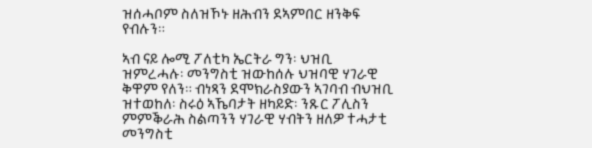ዝሰሓቦም ስለዝኾኑ ዘሕብን ደኣምበር ዘንቅፍ የብሉን።

ኣብ ናይ ሎሚ ፖለቲካ ኤርትራ ግን፡ ህዝቢ ዝምረሓሉ፡ መንግስቲ ዝውከሰሉ ህዝባዊ ሃገራዊ ቅዋም የለን። ብነጻን ደሞክራስያውን ኣገባብ ብህዝቢ ዝተወከለ፡ ስሩዕ ኣኼባታት ዘካይድ፡ ንጹር ፖሊስን ምምቕራሕ ስልጣንን ሃገራዊ ሃብትን ዘለዎ ተሓታቲ መንግስቲ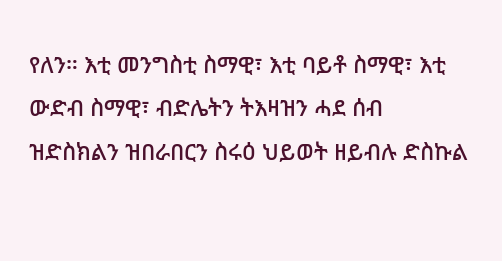የለን። እቲ መንግስቲ ስማዊ፣ እቲ ባይቶ ስማዊ፣ እቲ ውድብ ስማዊ፣ ብድሌትን ትእዛዝን ሓደ ሰብ ዝድስክልን ዝበራበርን ስሩዕ ህይወት ዘይብሉ ድስኩል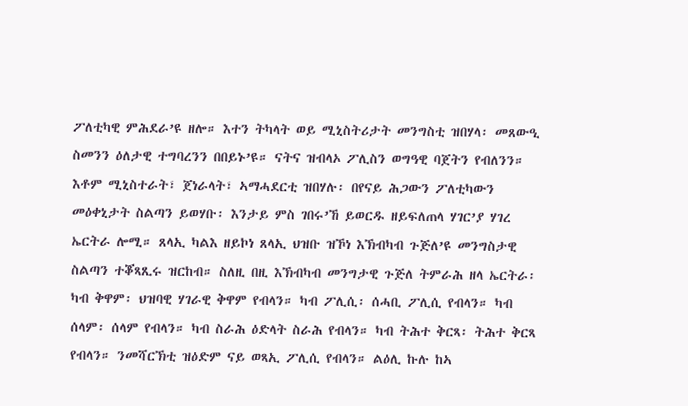ፖለቲካዊ ምሕደራ’ዩ ዘሎ። እተን ትካላት ወይ ሚኒስትሪታት መንግስቲ ዝበሃላ፡ መጸውዒ ስመንን ዕለታዊ ተግባረንን በበይኑ’ዩ። ናትና ዝብላኦ ፖሊስን ወግዓዊ ባጀትን የብለንን። እቶም ሚኒስተራት፣ ጀነራላት፣ ኣማሓደርቲ ዝበሃሉ፡ በየናይ ሕጋውን ፖለቲካውን መዕቀኒታት ስልጣን ይወሃቡ፡ እንታይ ምስ ገበሩ’ኸ ይወርዱ ዘይፍለጠላ ሃገር’ያ ሃገረ ኤርትራ ሎሚ። ጸላኢ ካልእ ዘይኮነ ጸላኢ ህዝቡ ዝኾነ እኽብካብ ጉጅለ’ዩ መንግስታዊ ስልጣን ተቖጻጺሩ ዝርከብ። ስለዚ በዚ እኽብካብ መንግታዊ ጉጅለ ትምራሕ ዘላ ኤርትራ፡ ካብ ቅዋም፡ ህዝባዊ ሃገራዊ ቅዋም የብላን። ካብ ፖሊሲ፡ ሰሓቢ ፖሊሲ የብላን። ካብ ሰላም፡ ሰላም የብላን። ካብ ስራሕ ዕድላት ስራሕ የብላን። ካብ ትሕተ ቅርጻ፡ ትሕተ ቅርጻ የብላን። ንመሻርኽቲ ዝዕድም ናይ ወጻኢ ፖሊሲ የብላን። ልዕሊ ኩሉ ከኣ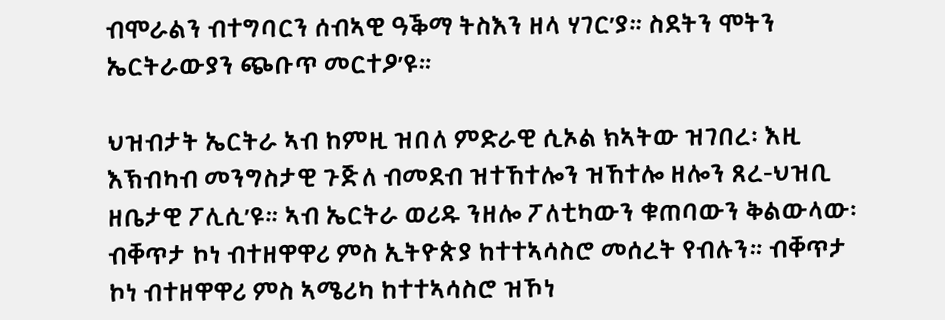ብሞራልን ብተግባርን ሰብኣዊ ዓቕማ ትስእን ዘላ ሃገር’ያ። ስደትን ሞትን ኤርትራውያን ጭቡጥ መርተዖ’ዩ።

ህዝብታት ኤርትራ ኣብ ከምዚ ዝበለ ምድራዊ ሲኦል ክኣትው ዝገበረ፡ እዚ እኽብካብ መንግስታዊ ጉጅለ ብመደብ ዝተኸተሎን ዝኸተሎ ዘሎን ጸረ-ህዝቢ ዘቤታዊ ፖሊሲ’ዩ። ኣብ ኤርትራ ወሪዱ ንዘሎ ፖለቲካውን ቁጠባውን ቅልውላው፡ ብቐጥታ ኮነ ብተዘዋዋሪ ምስ ኢትዮጵያ ከተተኣሳስሮ መሰረት የብሉን። ብቐጥታ ኮነ ብተዘዋዋሪ ምስ ኣሜሪካ ከተተኣሳስሮ ዝኾነ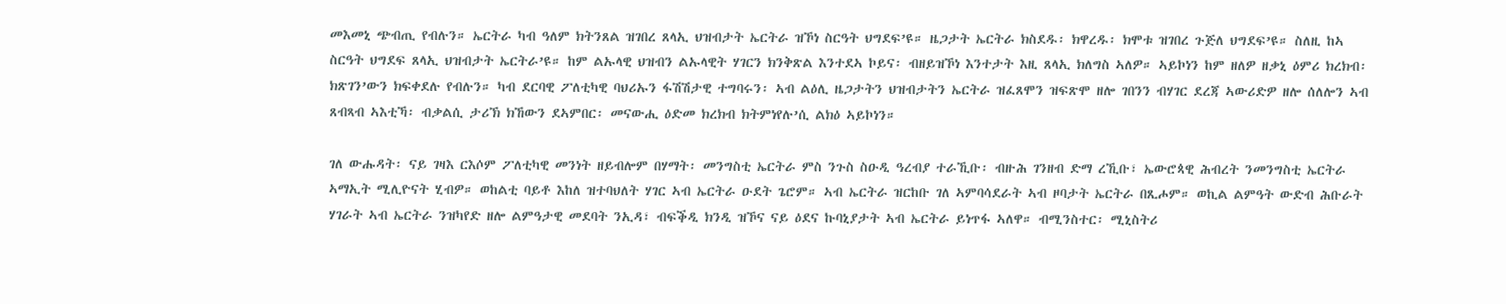መእመኒ ጭብጢ የብሉን። ኤርትራ ካብ ዓለም ክትንጸል ዝገበረ ጸላኢ ህዝብታት ኤርትራ ዝኾነ ስርዓት ህግደፍ’ዩ። ዜጋታት ኤርትራ ክስደዱ፡ ክዋረዱ፡ ክሞቱ ዝገበረ ጉጅለ ህግደፍ’ዩ። ስለዚ ከኣ ስርዓት ህግደፍ ጸላኢ ህዝብታት ኤርትራ’ዩ። ከም ልኡላዊ ህዝብን ልኡላዊት ሃገርን ክንቅጽል እንተደኣ ኮይና፡ ብዘይዝኾነ እንተታት እዚ ጸላኢ ክለግስ ኣለዎ። ኣይኮነን ከም ዘለዎ ዘቃኒ ዕምሪ ክረክብ፡ ክጽገን’ውን ክፍቀደሉ የብሉን። ካብ ደርባዊ ፖለቲካዊ ባህሪኡን ፋሽሽታዊ ተግባሩን፡ ኣብ ልዕሊ ዜጋታትን ህዝብታትን ኤርትራ ዝፈጸሞን ዝፍጽሞ ዘሎ ገበንን ብሃገር ደረጃ ኣውሪድዎ ዘሎ ሰለሎን ኣብ ጸብጻብ ኣእቲኻ፡ ብቃልሲ ታሪኽ ክኸውን ደኣምበር፡ መናውሒ ዕድመ ክረክብ ክትምነየሉ’ሲ ልክዕ ኣይኮነን።

ገለ ውሑዳት፡ ናይ ገዛእ ርእሶም ፖለቲካዊ መንነት ዘይብሎም በሃማት፡ መንግስቲ ኤርትራ ምስ ንጉስ ስዑዲ ዓረብያ ተራኺቡ፡ ብዙሕ ገንዘብ ድማ ረኺቡ፣ ኤውሮጳዊ ሕብረት ንመንግስቲ ኤርትራ ኣማኢት ሚሊዮናት ሂብዎ። ወከልቲ ባይቶ እከለ ዝተባህለት ሃገር ኣብ ኤርትራ ዑደት ጌሮም። ኣብ ኤርትራ ዝርከቡ ገለ ኣምባሳደራት ኣብ ዞባታት ኤርትራ በጺሖም። ወኪል ልምዓት ውድብ ሕቡራት ሃገራት ኣብ ኤርትራ ንዝካየድ ዘሎ ልምዓታዊ መደባት ንኢዳ፣ ብፍቕዲ ክንዲ ዝኾና ናይ ዕደና ኩባኒያታት ኣብ ኤርትራ ይነጥፋ ኣለዋ። ብሚንስተር፡ ሚኒስትሪ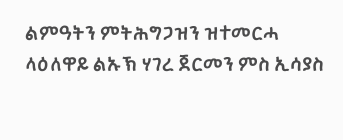ልምዓትን ምትሕግጋዝን ዝተመርሓ ላዕለዋይ ልኡኽ ሃገረ ጀርመን ምስ ኢሳያስ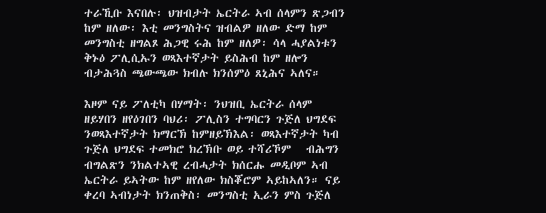ተራኺቡ እናበሉ፡ ህዝብታት ኤርትራ ኣብ ሰላምን ጽጋብን ከም ዘለው፡ እቲ መንግስትና ዝብልዎ ዘለው ድማ ከም መንግስቲ ዘግልጾ ሕጋዊ ሩሕ ከም ዘለዎ፡ ሳላ ሓያልነቱን ቅኑዕ ፖሊሲኡን ወጻእተኛታት ይስሕብ ከም ዘሎን ብታሕጓስ ጫውጫው ክብሉ ክንሰምዕ ጸኒሕና ኣለና።

እዞም ናይ ፖለቲካ በሃማት፡ ንህዝቢ ኤርትራ ሰላም ዘይሃበን ዘየዕገበን ባህሪ፡ ፖሊስን ተግባርን ጉጅለ ህግደፍ ንወጻእተኛታት ክማርኽ ከምዘይኽእል፡ ወጻእተኛታት ካብ ጉጅለ ህግደፍ ተመክሮ ክረኽቡ ወይ ተሻሪኾም   ብሕግን ብግልጽን ንክልተኣዊ ረብሓታት ክሰርሑ መዲቦም ኣብ ኤርትራ ይኣትው ከም ዘየለው ክስቖሮም ኣይከኣለን። ናይ ቀረባ ኣብነታት ክንጠቅስ፡ መንግስቲ ኢራን ምስ ጉጅለ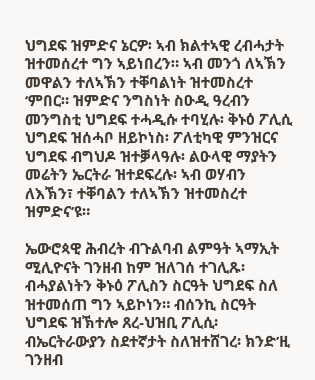ህግደፍ ዝምድና ኔርዎ፡ ኣብ ክልተኣዊ ረብሓታት ዝተመሰረተ ግን ኣይነበረን። ኣብ መንጎ ለኣኽን መዋልን ተለኣኽን ተቐባልነት ዝተመስረተ ‘ምበር። ዝምድና ንግስነት ስዑዲ ዓረብን መንግስቲ ህግደፍ ተሓዲሱ ተባሂሉ፡ ቅኑዕ ፖሊሲ ህግደፍ ዝሰሓቦ ዘይኮነስ፡ ፖለቲካዊ ምንዝርና ህግደፍ ብግህዶ ዝተቓላዓሉ፡ ልዑላዊ ማያትን መሬትን ኤርትራ ዝተደፍረሉ፡ ኣብ ወሃብን ለእኽን፣ ተቐባልን ተለኣኽን ዝተመስረተ ዝምድና’ዩ።

ኤውሮጳዊ ሕብረት ብጉልባብ ልምዓት ኣማኢት ሚሊዮናት ገንዘብ ከም ዝለገሰ ተገሊጹ፡ ብሓያልነትን ቅኑዕ ፖሊስን ስርዓት ህግደፍ ስለ ዝተመሰጠ ግን ኣይኮነን። ብሰንኪ ስርዓት ህግደፍ ዝኽተሎ ጸረ-ህዝቢ ፖሊሲ፡ ብኤርትራውያን ስደተኛታት ስለዝተሸገረ፡ ክንድ’ዚ ገንዘብ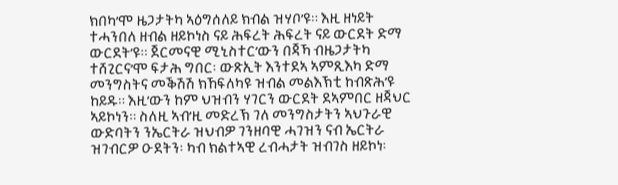ክበካ’ሞ ዜጋታትካ ኣዕግሰለይ ክብል ዝሃቦ’ዩ። እዚ ዘነይት ተሓንበለ ዘብል ዘይኮነስ ናይ ሕፍረት ሕፍረት ናይ ውርደት ድማ ውርደት’ዩ። ጀርመናዊ ሚኒስተር’ውን በጃኻ ብዜጋታትካ ተሸጊርና’ሞ ፍታሕ ግበር፡ ውጽኢት እንተደኣ ኣምጺእካ ድማ መንግስትና መቕሽሽ ክኸፍለካዩ ዝብል መልእኽቲ ከብጽሕ’ዩ ከይዱ። እዚ’ውን ከም ህዝብን ሃገርን ውርደት ደኣምበር ዘጃህር ኣይኮነን። ስለዚ ኣብ’ዚ መድረኽ ገለ መንግስታትን ኣህጉራዊ ውድባትን ንኤርትራ ዝህብዎ ገንዘባዊ ሓገዝን ናብ ኤርትራ ዝገብርዎ ዑደትን፡ ካብ ክልተኣዊ ረብሓታት ዝብገስ ዘይኮነ፡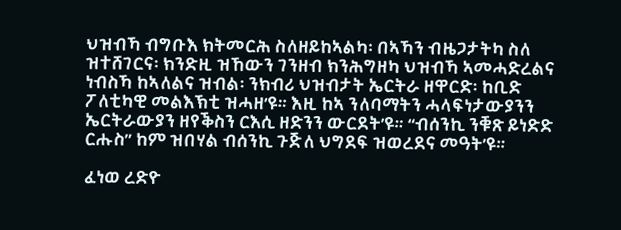ህዝብኻ ብግቡእ ክትመርሕ ስለዘይከኣልካ፡ በኣኻን ብዜጋታትካ ስለ ዝተሸገርና፡ ክንድዚ ዝኸውን ገንዘብ ክንሕግዘካ ህዝብኻ ኣመሓድረልና ነብስኻ ከኣለልና ዝብል፡ ንክብሪ ህዝብታት ኤርትራ ዘዋርድ፡ ከቢድ ፖለቲካዊ መልእኽቲ ዝሓዘ’ዩ። እዚ ከኣ ንለባማትን ሓላፍነታውያንን ኤርትራውያን ዘየቕስን ርእሲ ዘድንን ውርደት’ዩ። “ብሰንኪ ንቑጽ ይነድድ ርሑስ” ከም ዝበሃል ብሰንኪ ጉጅለ ህግደፍ ዝወረደና መዓት’ዩ።

ፈነወ ረድዮ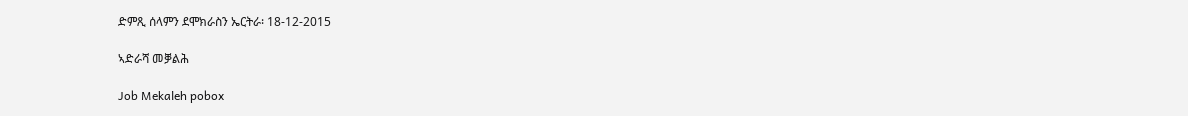ድምጺ ሰላምን ደሞክራስን ኤርትራ፡ 18-12-2015

ኣድራሻ መቓልሕ

Job Mekaleh pobox